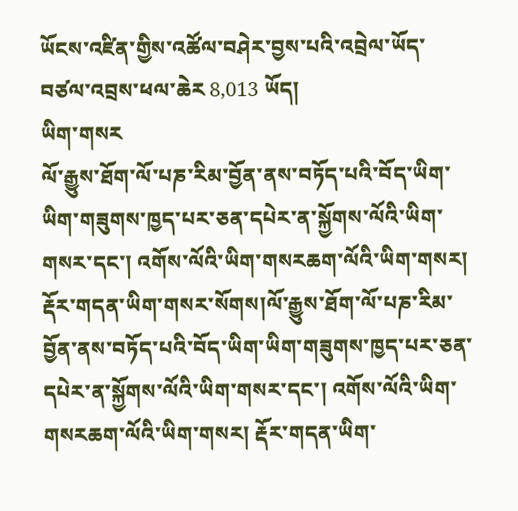ཡོངས་འཛིན་གྱིས་འཚོལ་བཤེར་བྱས་པའི་འབྲེལ་ཡོད་བཙལ་འབྲས་ཕལ་ཆེར 8,013 ཡོད།
ཡིག་གསར
ལོ་རྒྱུས་ཐོག་ལོ་པཎ་རིམ་བྱོན་ནས་བཏོད་པའི་བོད་ཡིག་ཡིག་གཟུགས་ཁྱད་པར་ཅན་དཔེར་ན་སྐྱོགས་ལོའི་ཡིག་གསར་དང་། འགོས་ལོའི་ཡིག་གསརཆག་ལོའི་ཡིག་གསར། རྡོར་གདན་ཡིག་གསར་སོགས།ལོ་རྒྱུས་ཐོག་ལོ་པཎ་རིམ་བྱོན་ནས་བཏོད་པའི་བོད་ཡིག་ཡིག་གཟུགས་ཁྱད་པར་ཅན་དཔེར་ན་སྐྱོགས་ལོའི་ཡིག་གསར་དང་། འགོས་ལོའི་ཡིག་གསརཆག་ལོའི་ཡིག་གསར། རྡོར་གདན་ཡིག་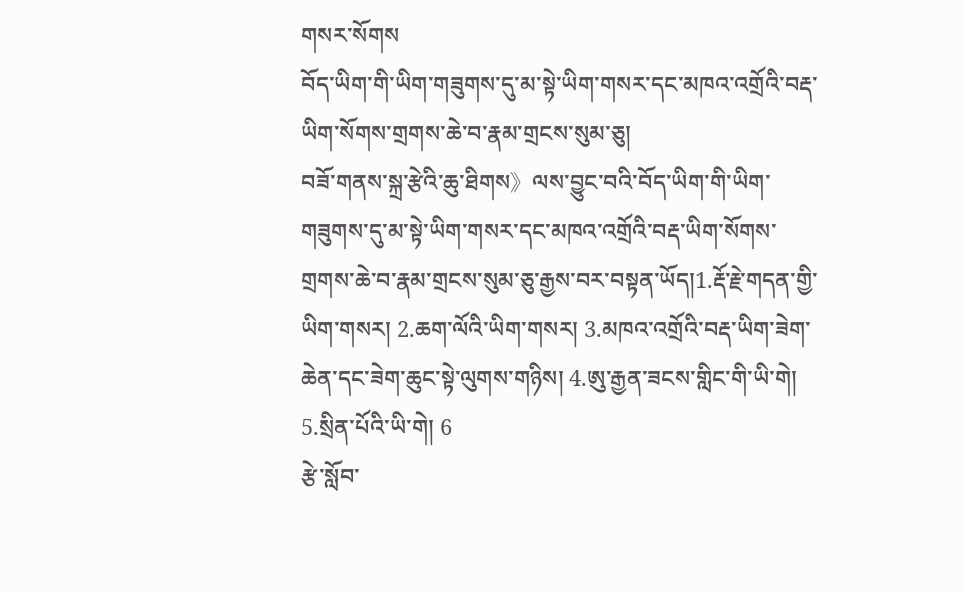གསར་སོགས
བོད་ཡིག་གི་ཡིག་གཟུགས་དུ་མ་སྟེ་ཡིག་གསར་དང་མཁའ་འགྲོའི་བརྡ་ཡིག་སོགས་གྲགས་ཆེ་བ་རྣམ་གྲངས་སུམ་ཅུ།
བཟོ་གནས་སྐྲ་རྩེའི་ཆུ་ཐིགས》ལས་བྱུང་བའི་བོད་ཡིག་གི་ཡིག་གཟུགས་དུ་མ་སྟེ་ཡིག་གསར་དང་མཁའ་འགྲོའི་བརྡ་ཡིག་སོགས་གྲགས་ཆེ་བ་རྣམ་གྲངས་སུམ་ཅུ་རྒྱས་བར་བསྟན་ཡོད།1.རྡོ་རྗེ་གདན་གྱི་ཡིག་གསར། 2.ཆག་ལོའི་ཡིག་གསར། 3.མཁའ་འགྲོའི་བརྡ་ཡིག་ཟེག་ཆེན་དང་ཟེག་ཆུང་སྟེ་ལུགས་གཉིས། 4.ཨུ་རྒྱན་ཟངས་གླིང་གི་ཡི་གེ། 5.སྲིན་པོའི་ཡི་གེ། 6
རྩེ་སློབ་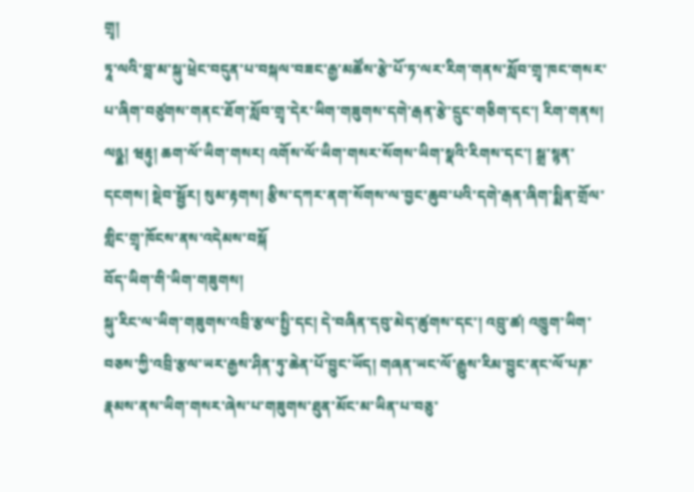གྲྭ།
ཏཱ་ལའི་བླ་མ་སྐུ་ཕྲེང་བདུན་པ་བསྐལ་བཟང་རྒྱ་མཚོས་རྩེ་པོ་ཏ་ལར་རིག་གནས་སློབ་གྲྭ་ཁང་གསར་པ་ཞིག་བཙུགས་གནང་ཐོག་སློབ་གྲྭ་དེར་ཡིག་གཟུགས་དགེ་རྒན་རྩེ་དྲུང་གཅིག་དང་། རིག་གནས། ལཉྪ། ཝརྟུ། ཆག་ལོ་ཡིག་གསར། འགོས་ལོ་ཡིག་གསར་སོགས་ཡིག་སྣའི་རིགས་དང་། སྒྲ་སྙན་དངགས། སྡེབ་སྦྱོར། སུམ་རྟགས། རྩིས་དཀར་ནག་སོགས་ལ་བྱང་ཆུབ་པའི་དགེ་རྒན་ཞིག་སྨིན་གྲོལ་གླིང་གྲྭ་ཁོངས་ནས་འདེམས་བསྐོ
བོད་ཡིག་གི་ཡིག་གཟུགས།
སྐུ་རིང་ལ་ཡིག་གཟུགས་འབྲི་རྩལ་སྤྱི་དང། དེ་བཞིན་དབུ་མེད་ཚུགས་དང་། འབྲུ་ཚ། འཁྱུག་ཡིག་བཅས་ཀྱི་འབྲི་རྩལ་ཡར་རྒྱས་ཤིན་ཏུ་ཆེན་པོ་བྱུང་ཡོད། གཞན་ཡང་ལོ་རྒྱུས་རིམ་བྱུང་ནང་ལོ་པཎ་རྣམས་ནས་ཡིག་གསར་ཞེས་པ་གཟུགས་ཐུན་མོང་མ་ཡིན་པ་བཅུ་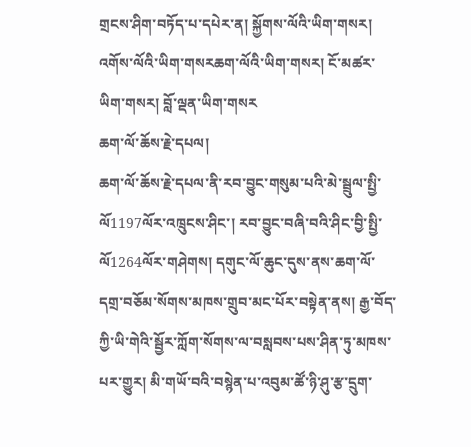གྲངས་ཤིག་བཏོད་པ་དཔེར་ན། སྐྱོགས་ལོའི་ཡིག་གསར། འགོས་ལོའི་ཡིག་གསརཆག་ལོའི་ཡིག་གསར། ངོ་མཚར་ཡིག་གསར། བློ་ལྡན་ཡིག་གསར
ཆག་ལོ་ཆོས་རྗེ་དཔལ།
ཆག་ལོ་ཆོས་རྗེ་དཔལ་ནི་རབ་བྱུང་གསུམ་པའི་མེ་སྦྲུལ་སྤྱི་ལོ1197ལོར་འཁྲུངས་ཤིང་། རབ་བྱུང་བཞི་བའི་ཤིང་བྱི་སྤྱི་ལོ1264ལོར་གཤེགས། དགུང་ལོ་ཆུང་དུས་ནས་ཆག་ལོ་དགྲ་བཅོམ་སོགས་མཁས་གྲུབ་མང་པོར་བསྟེན་ནས། རྒྱ་བོད་ཀྱི་ཡི་གེའི་སྦྱོར་ཀློག་སོགས་ལ་བསླབས་པས་ཤིན་ཏུ་མཁས་པར་གྱུར། མི་གཡོ་བའི་བསྙེན་པ་འབུམ་ཚོ་ཉི་ཤུ་རྩ་དྲུག་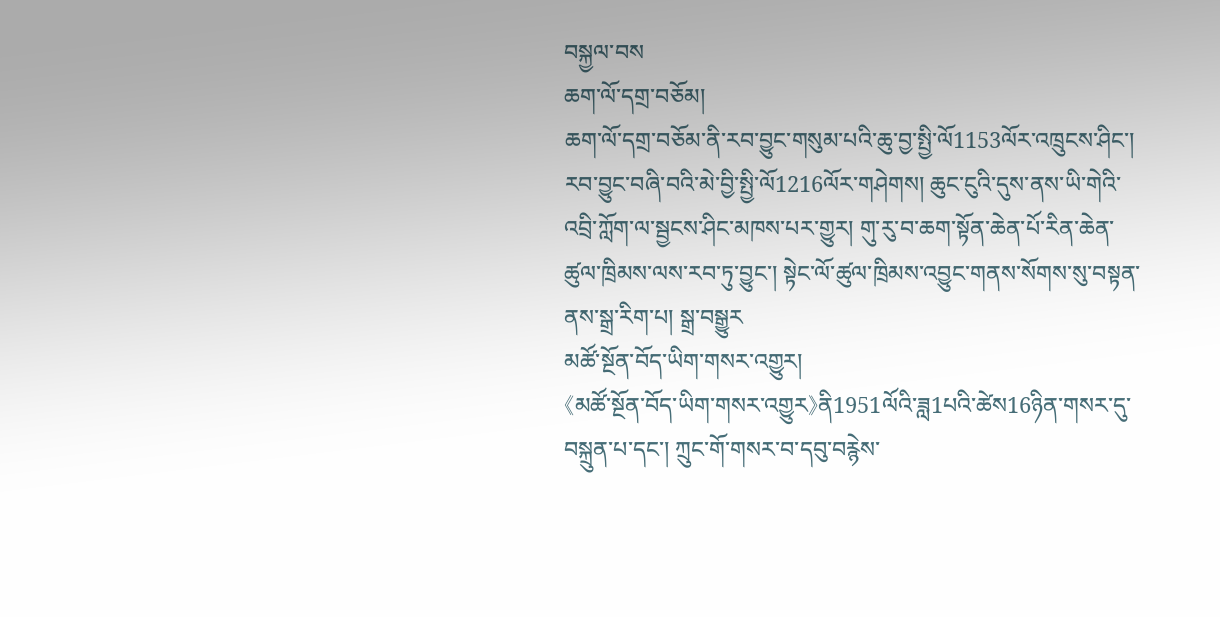བསྐྱལ་བས
ཆག་ལོ་དགྲ་བཅོམ།
ཆག་ལོ་དགྲ་བཅོམ་ནི་རབ་བྱུང་གསུམ་པའི་ཆུ་བྱ་སྤྱི་ལོ1153ལོར་འཁྲུངས་ཤིང་། རབ་བྱུང་བཞི་བའི་མེ་བྱི་སྤྱི་ལོ1216ལོར་གཤེགས། ཆུང་ངུའི་དུས་ནས་ཡི་གེའི་འབྲི་ཀློག་ལ་སྦྱངས་ཤིང་མཁས་པར་གྱུར། གུ་རུ་བ་ཆག་སྟོན་ཆེན་པོ་རིན་ཆེན་ཚུལ་ཁྲིམས་ལས་རབ་ཏུ་བྱུང་། སྟེང་ལོ་ཚུལ་ཁྲིམས་འབྱུང་གནས་སོགས་སུ་བསྟན་ནས་སྒྲ་རིག་པ། སྒྲ་བསྒྱུར
མཚོ་སྔོན་བོད་ཡིག་གསར་འགྱུར།
《མཚོ་སྔོན་བོད་ཡིག་གསར་འགྱུར》ནི1951ལོའི་ཟླ1པའི་ཚེས16ཉིན་གསར་དུ་བསྐྲུན་པ་དང་། ཀྲུང་གོ་གསར་བ་དབུ་བརྙེས་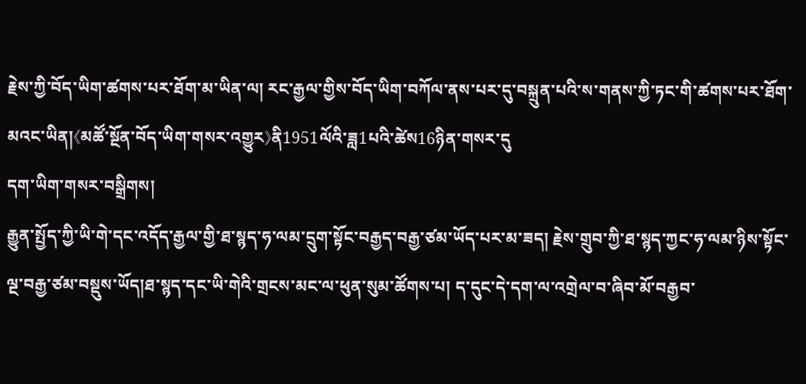རྗེས་ཀྱི་བོད་ཡིག་ཚགས་པར་ཐོག་མ་ཡིན་ལ། རང་རྒྱལ་གྱིས་བོད་ཡིག་བཀོལ་ནས་པར་དུ་བསྐྲུན་པའི་ས་གནས་ཀྱི་ཏང་གི་ཚགས་པར་ཐོག་མའང་ཡིན།《མཚོ་སྔོན་བོད་ཡིག་གསར་འགྱུར》ནི1951ལོའི་ཟླ1པའི་ཚེས16ཉིན་གསར་དུ
དག་ཡིག་གསར་བསྒྲིགས།
རྒྱུན་སྤྱོད་ཀྱི་ཡི་གེ་དང་འདོད་རྒྱལ་གྱི་ཐ་སྙད་ཧ་ལམ་དྲུག་སྟོང་བརྒྱད་བརྒྱ་ཙམ་ཡོད་པར་མ་ཟད། རྗེས་གྲུབ་ཀྱི་ཐ་སྙད་ཀྱང་ཧ་ལམ་ཉིས་སྟོང་ལྔ་བརྒྱ་ཙམ་བསྡུས་ཡོད།ཐ་སྙད་དང་ཡི་གེའི་གྲངས་མང་ལ་ཕུན་སུམ་ཚོགས་པ། ད་དུང་དེ་དག་ལ་འགྲེལ་བ་ཞིབ་མོ་བརྒྱབ་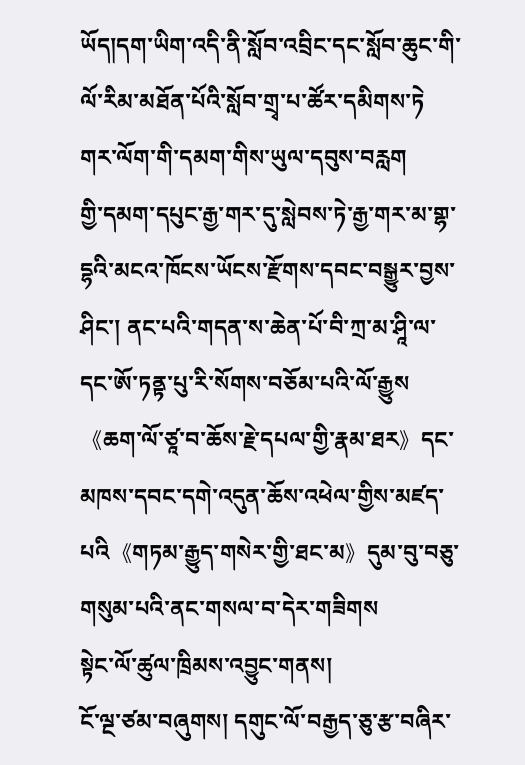ཡོད།དག་ཡིག་འདི་ནི་སློབ་འབྲིང་དང་སློབ་ཆུང་གི་ལོ་རིམ་མཐོན་པོའི་སློབ་གྲྭ་པ་ཚོར་དམིགས་ཏེ
གར་ལོག་གི་དམག་གིས་ཡུལ་དབུས་བརླག
གྱི་དམག་དཔུང་རྒྱ་གར་དུ་སླེབས་ཏེ་རྒྱ་གར་མ་གྷ་དྷའི་མངའ་ཁོངས་ཡོངས་རྫོགས་དབང་བསྒྱུར་བྱས་ཤིང་། ནང་པའི་གདན་ས་ཆེན་པོ་བི་ཀྲ་མ་ཤཱི་ལ་དང་ཨོ་ཏནྟ་པུ་རི་སོགས་བཅོམ་པའི་ལོ་རྒྱུས《ཆག་ལོ་ཙཱ་བ་ཆོས་རྗེ་དཔལ་གྱི་རྣམ་ཐར》དང་མཁས་དབང་དགེ་འདུན་ཆོས་འཕེལ་གྱིས་མཛད་པའི《གཏམ་རྒྱུད་གསེར་གྱི་ཐང་མ》དུམ་བུ་བཅུ་གསུམ་པའི་ནང་གསལ་བ་དེར་གཟིགས
སྟེང་ལོ་ཚུལ་ཁྲིམས་འབྱུང་གནས།
ངོ་ལྔ་ཙམ་བཞུགས། དགུང་ལོ་བརྒྱད་ཅུ་རྩ་བཞིར་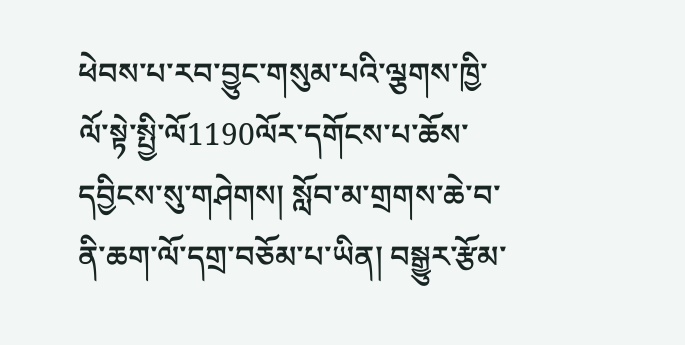ཕེབས་པ་རབ་བྱུང་གསུམ་པའི་ལྕགས་ཁྱི་ལོ་སྟེ་སྤྱི་ལོ1190ལོར་དགོངས་པ་ཆོས་དབྱིངས་སུ་གཤེགས། སློབ་མ་གྲགས་ཆེ་བ་ནི་ཆག་ལོ་དགྲ་བཅོམ་པ་ཡིན། བསྒྱུར་རྩོམ་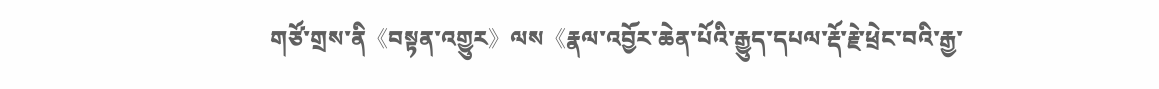གཙོ་གྲས་ནི《བསྟན་འགྱུར》ལས《རྣལ་འབྱོར་ཆེན་པོའི་རྒྱུད་དཔལ་རྡོ་རྗེ་ཕྲེང་བའི་རྒྱ་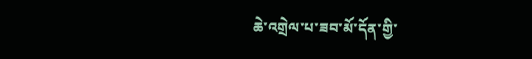ཆེ་འགྲེལ་པ་ཟབ་མོ་དོན་གྱི་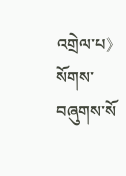འགྲེལ་པ》སོགས་བཞུགས་སོ